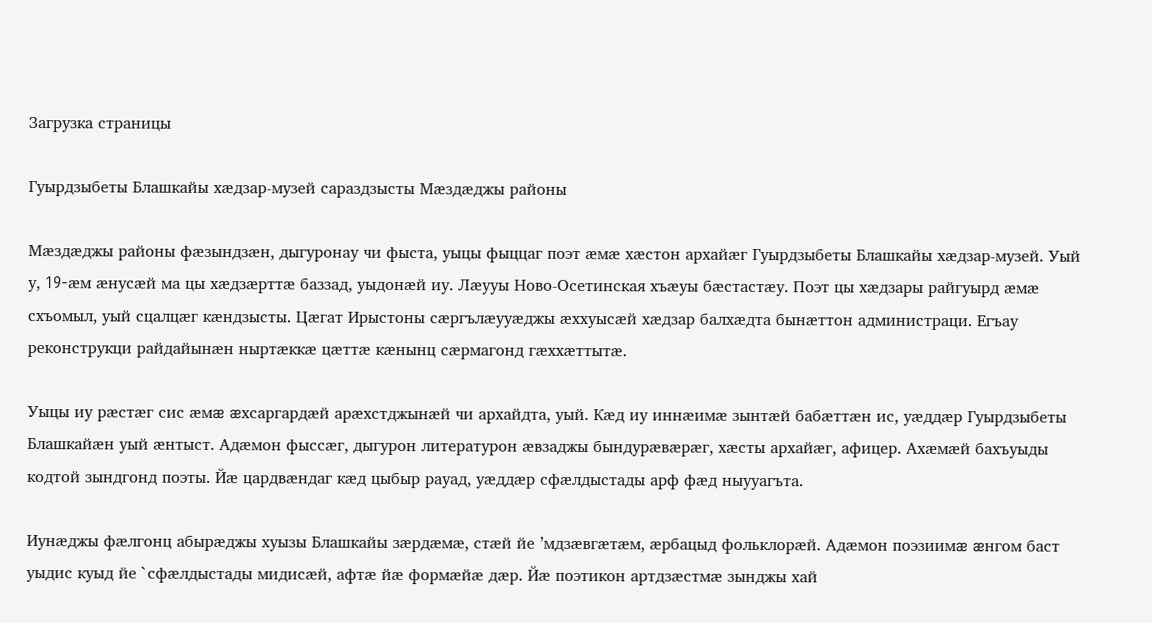Загрузка страницы

Гуырдзыбеты Блашкайы хæдзар-музей сараздзысты Мæздæджы районы

Мæздæджы районы фæзындзæн, дыгуронау чи фыста, уыцы фыццаг поэт æмæ хæстон архайæг Гуырдзыбеты Блашкайы хæдзар-музей. Уый у, 19-æм æнусæй ма цы хæдзæрттæ баззад, уыдонæй иу. Лæууы Ново-Осетинская хъæуы бæстастæу. Поэт цы хæдзары райгуырд æмæ схъомыл, уый сцалцæг кæндзысты. Цæгат Ирыстоны сæргълæууæджы æххуысæй хæдзар балхæдта бынæттон администраци. Егъау реконструкци райдайынæн ныртæккæ цæттæ кæнынц сæрмагонд гæххæттытæ.

Уыцы иу рæстæг сис æмæ æхсаргардæй арæхстджынæй чи архайдта, уый. Кæд иу иннæимæ зынтæй бабæттæн ис, уæддæр Гуырдзыбеты Блашкайæн уый æнтыст. Адæмон фыссæг, дыгурон литературон æвзаджы бындурæвæрæг, хæсты архайæг, афицер. Ахæмæй бахъуыды кодтой зындгонд поэты. Йæ цардвæндаг кæд цыбыр рауад, уæддæр сфæлдыстады арф фæд ныууагъта.

Иунæджы фæлгонц абырæджы хуызы Блашкайы зæрдæмæ, стæй йе ’мдзæвгæтæм, æрбацыд фольклорæй. Адæмон поэзиимæ æнгом баст уыдис куыд йе `сфæлдыстады мидисæй, афтæ йæ формæйæ дæр. Йæ поэтикон артдзæстмæ зынджы хай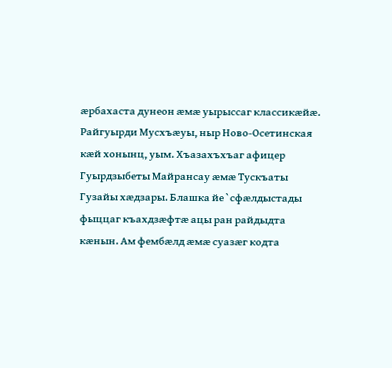æрбахаста дунеон æмæ уырыссаг классикæйæ. Райгуырди Мусхъæуы, ныр Ново-Осетинская кæй хонынц, уым. Хъазахъхъаг афицер Гуырдзыбеты Майрансау æмæ Тускъаты Гузайы хæдзары. Блашка йе `сфæлдыстады фыццаг къахдзæфтæ ацы ран райдыдта кæнын. Ам фембæлд æмæ суазæг кодта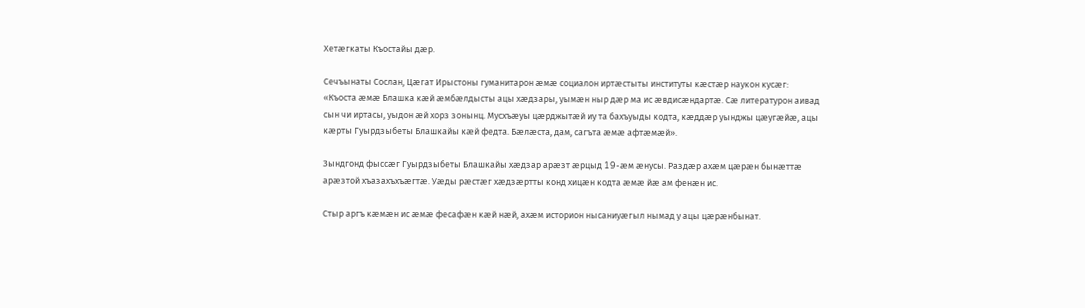Хетæгкаты Къостайы дæр.

Сечъынаты Сослан, Цæгат Ирыстоны гуманитарон æмæ социалон иртæстыты институты кæстæр наукон кусæг:
«Къоста æмæ Блашка кæй æмбæлдысты ацы хæдзары, уымæн ныр дæр ма ис æвдисæндартæ. Сæ литературон аивад сын чи иртасы, уыдон æй хорз зонынц. Мусхъæуы цæрджытæй иу та бахъуыды кодта, кæддæр уынджы цæугæйæ, ацы кæрты Гуырдзыбеты Блашкайы кæй федта. Бæлæста, дам, сагъта æмæ афтæмæй».

Зындгонд фыссæг Гуырдзыбеты Блашкайы хæдзар арæзт æрцыд 19-æм æнусы. Раздæр ахæм цæрæн бынæттæ арæзтой хъазахъхъæгтæ. Уæды рæстæг хæдзæртты конд хицæн кодта æмæ йæ ам фенæн ис.

Стыр аргъ кæмæн ис æмæ фесафæн кæй нæй, ахæм историон нысаниуæгыл нымад у ацы цæрæнбынат.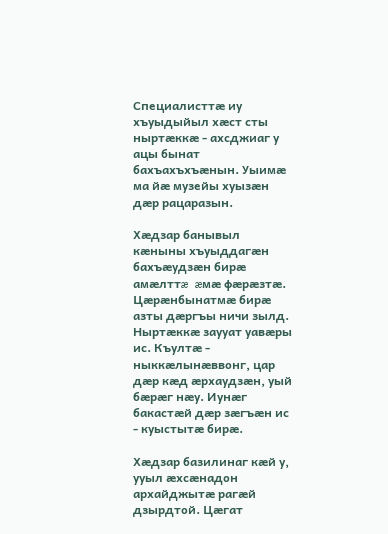Специалисттæ иу хъуыдыйыл хæст сты ныртæккæ - ахсджиаг у ацы бынат бахъахъхъæнын. Уыимæ ма йæ музейы хуызæн дæр рацаразын.

Хæдзар банывыл кæныны хъуыддагæн бахъæудзæн бирæ амæлттæ æмæ фæрæзтæ. Цæрæнбынатмæ бирæ азты дæргъы ничи зылд. Ныртæккæ заууат уавæры ис. Къултæ - ныккæлынæввонг, цар дæр кæд æрхаудзæн, уый бæрæг нæу. Иунæг бакастæй дæр зæгъæн ис - куыстытæ бирæ.

Хæдзар базилинаг кæй у, ууыл æхсæнадон архайджытæ рагæй дзырдтой. Цæгат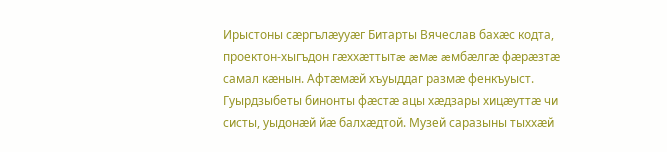Ирыстоны сæргълæууæг Битарты Вячеслав бахæс кодта, проектон-хыгъдон гæххæттытæ æмæ æмбæлгæ фæрæзтæ самал кæнын. Афтæмæй хъуыддаг размæ фенкъуыст. Гуырдзыбеты бинонты фæстæ ацы хæдзары хицæуттæ чи систы, уыдонæй йæ балхæдтой. Музей саразыны тыххæй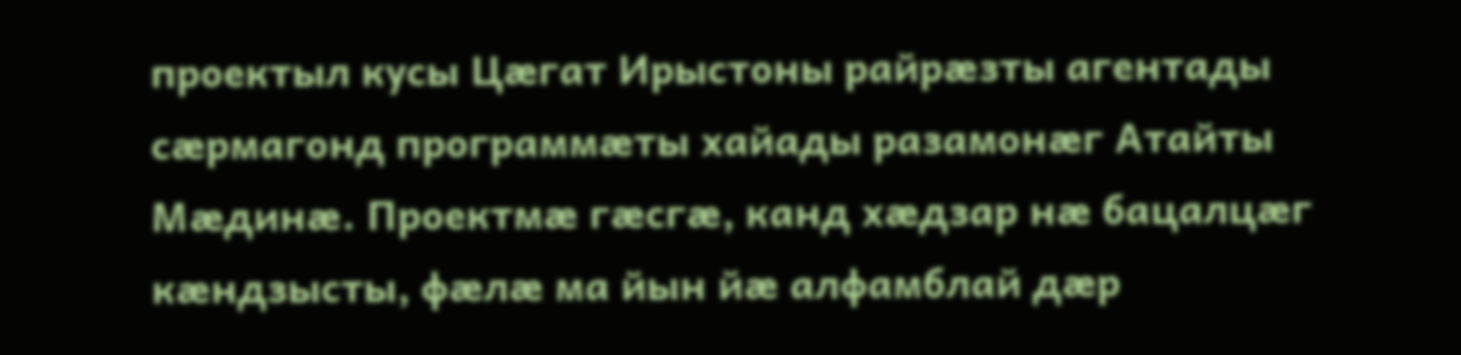проектыл кусы Цæгат Ирыстоны райрæзты агентады сæрмагонд программæты хайады разамонæг Атайты Мæдинæ. Проектмæ гæсгæ, канд хæдзар нæ бацалцæг кæндзысты, фæлæ ма йын йæ алфамблай дæр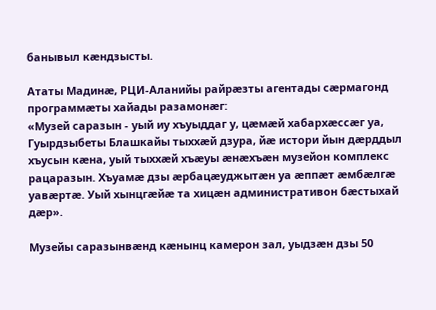банывыл кæндзысты.

Ататы Мадинæ, РЦИ-Аланийы райрæзты агентады сæрмагонд программæты хайады разамонæг:
«Музей саразын - уый иу хъуыддаг у, цæмæй хабархæссæг уа, Гуырдзыбеты Блашкайы тыххæй дзура, йæ истори йын дæрддыл хъусын кæна, уый тыххæй хъæуы æнæхъæн музейон комплекс рацаразын. Хъуамæ дзы æрбацæуджытæн уа æппæт æмбæлгæ уавæртæ. Уый хынцгæйæ та хицæн административон бæстыхай дæр».

Музейы саразынвæнд кæнынц камерон зал, уыдзæн дзы 50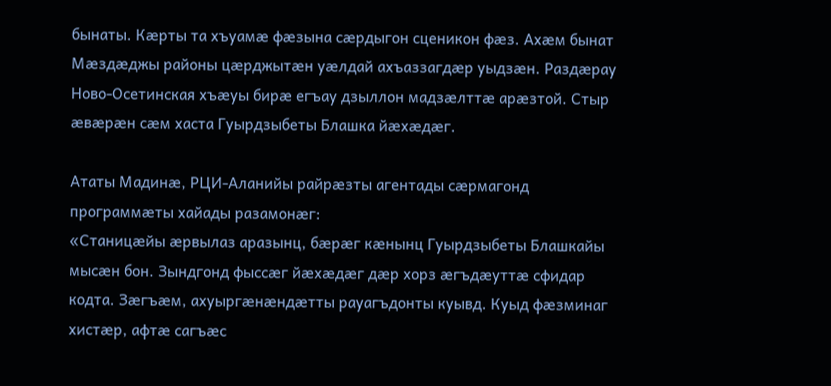бынаты. Кæрты та хъуамæ фæзына сæрдыгон сценикон фæз. Ахæм бынат Мæздæджы районы цæрджытæн уæлдай ахъаззагдæр уыдзæн. Раздæрау Ново-Осетинская хъæуы бирæ егъау дзыллон мадзæлттæ арæзтой. Стыр æвæрæн сæм хаста Гуырдзыбеты Блашка йæхæдæг.

Ататы Мадинæ, РЦИ-Аланийы райрæзты агентады сæрмагонд программæты хайады разамонæг:
«Станицæйы æрвылаз аразынц, бæрæг кæнынц Гуырдзыбеты Блашкайы мысæн бон. Зындгонд фыссæг йæхæдæг дæр хорз æгъдæуттæ сфидар кодта. Зæгъæм, ахуыргæнæндæтты рауагъдонты куывд. Куыд фæзминаг хистæр, афтæ сагъæс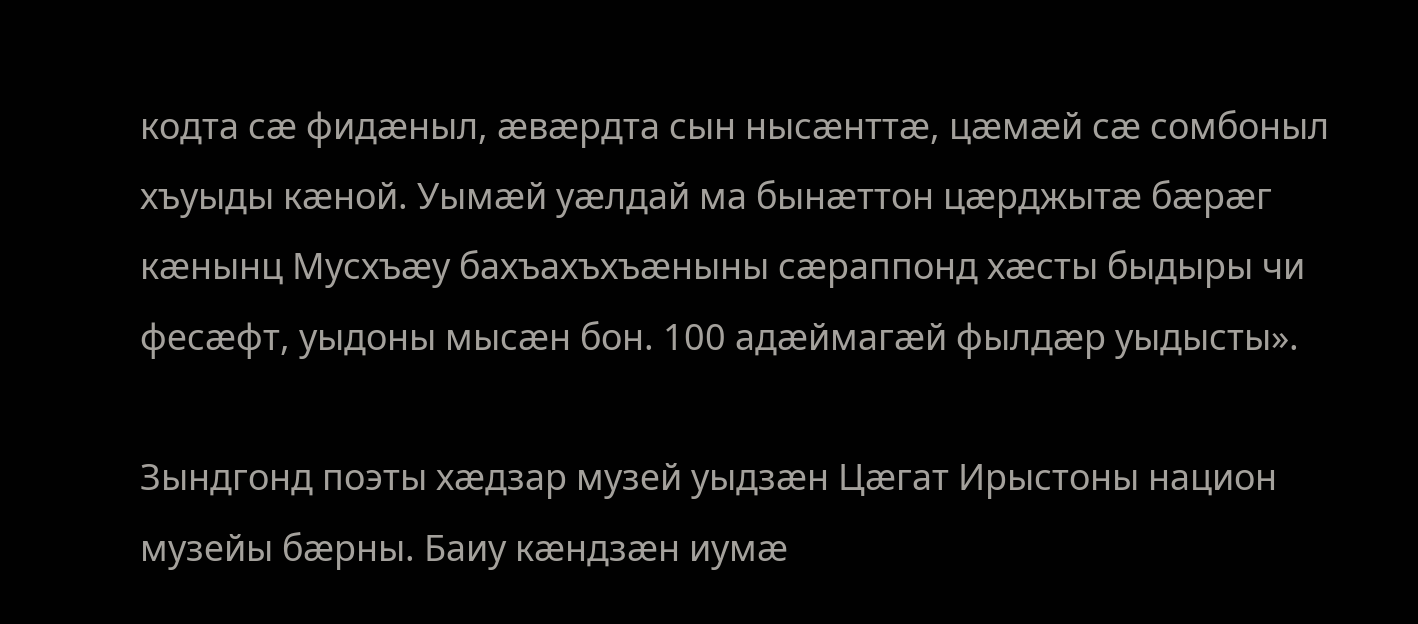кодта сæ фидæныл, æвæрдта сын нысæнттæ, цæмæй сæ сомбоныл хъуыды кæной. Уымæй уæлдай ма бынæттон цæрджытæ бæрæг кæнынц Мусхъæу бахъахъхъæныны сæраппонд хæсты быдыры чи фесæфт, уыдоны мысæн бон. 100 адæймагæй фылдæр уыдысты».

Зындгонд поэты хæдзар музей уыдзæн Цæгат Ирыстоны национ музейы бæрны. Баиу кæндзæн иумæ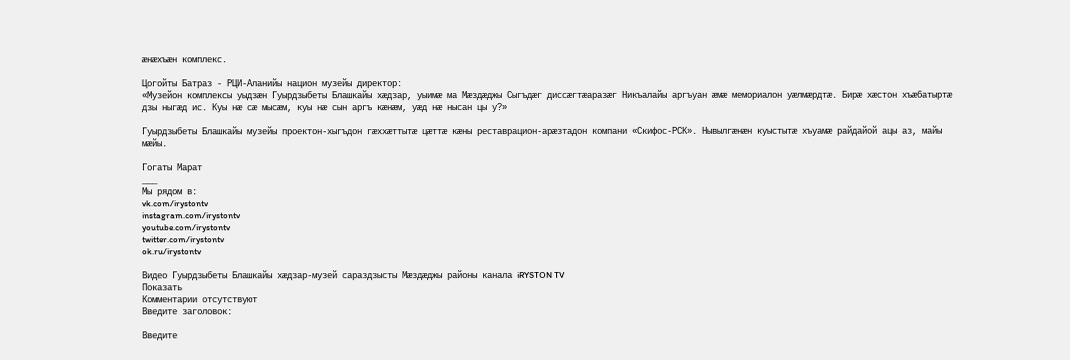æнæхъæн комплекс.

Цогойты Батраз - РЦИ-Аланийы национ музейы директор:
«Музейон комплексы уыдзæн Гуырдзыбеты Блашкайы хæдзар, уыимæ ма Мæздæджы Сыгъдæг диссæгтæаразæг Никъалайы аргъуан æмæ мемориалон уæлмæрдтæ. Бирæ хæстон хъæбатыртæ дзы ныгæд ис. Куы нæ сæ мысæм, куы нæ сын аргъ кæнæм, уæд нæ нысан цы у?»

Гуырдзыбеты Блашкайы музейы проектон-хыгъдон гæххæттытæ цæттæ кæны реставрацион-арæзтадон компани «Скифос-РСК». Нывылгæнæн куыстытæ хъуамæ райдайой ацы аз, майы мæйы.

Гогаты Марат
___
Мы рядом в:
vk.com/irystontv
instagram.com/irystontv
youtube.com/irystontv
twitter.com/irystontv
ok.ru/irystontv

Видео Гуырдзыбеты Блашкайы хæдзар-музей сараздзысты Мæздæджы районы канала iRYSTON TV
Показать
Комментарии отсутствуют
Введите заголовок:

Введите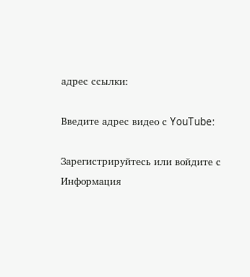адрес ссылки:

Введите адрес видео с YouTube:

Зарегистрируйтесь или войдите с
Информация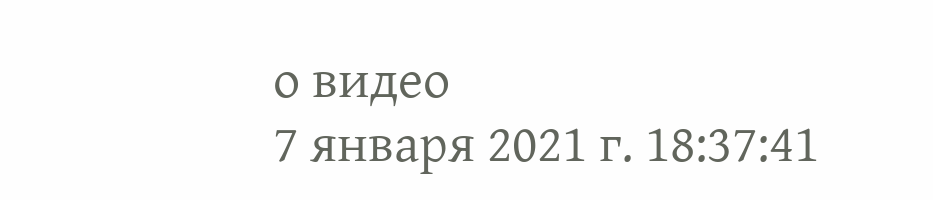о видео
7 января 2021 г. 18:37:41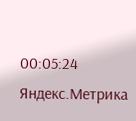00:05:24
Яндекс.Метрика